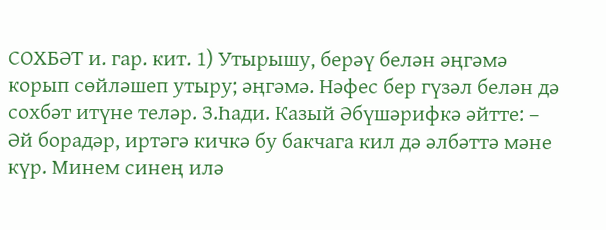СОХБӘТ и. гар. кит. 1) Утырышу, берәү белән әңгәмә корып сөйләшеп утыру; әңгәмә. Нәфес бер гүзәл белән дә сохбәт итүне теләр. З.Һади. Казый Әбүшәрифкә әйтте: – Әй борадәр, иртәгә кичкә бу бакчага кил дә әлбәттә мәне күр. Минем синең илә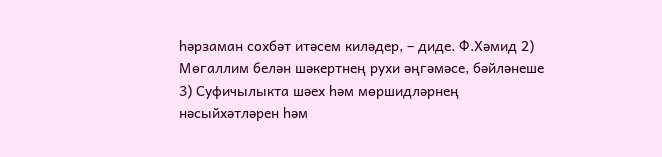һәрзаман сохбәт итәсем киләдер, – диде. Ф.Хәмид 2) Мөгаллим белән шәкертнең рухи әңгәмәсе, бәйләнеше 3) Суфичылыкта шәех һәм мөршидләрнең нәсыйхәтләрен һәм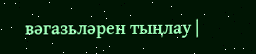вәгазьләрен тыңлау |